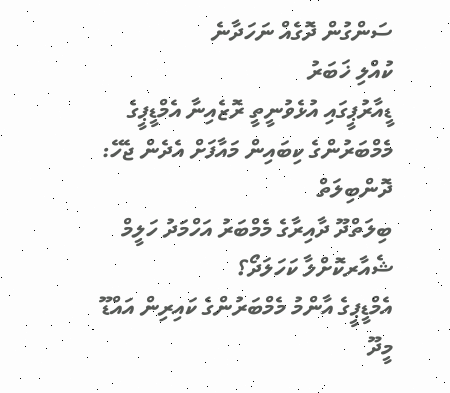ސަންގުން ދޮގެއް ނަހަދާނެ
ކުއްލި ޚަބަރު
ޑީއާރުޕީގައި އުޅެވުނީތީ ރޮޒެއިނާ އެމްޑީޕީގެ މެމްބަރުންގެ ކިބައިން މައާފަށް އެދެން ޖެހޭ: ދޮންބިލަތް
ބިލަތްދޫ ދާއިރާގެ މެމްބަރު އަހްމަދު ހަލީމް
ޝެއާރކޮށްލާ ކަހަލަދޯ؟
އެމްޑީޕީގެ އާންމު މެމްބަރުންގެ ކައިރިން އައްޑޫ މީދޫ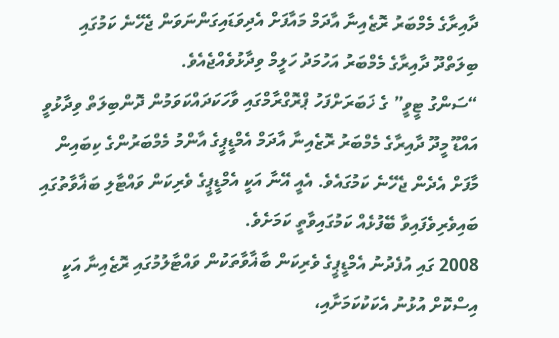ދާއިރާގެ މެމްބަރު ރޮޒެއިނާ އާދަމް މައާފަށް އެދިވަޑައިގަންނަވަން ޖެހޭނެ ކަމުގައި ބިލަތްދޫ ދާއިރާގެ މެމްބަރު އަހުމަދު ހަލީމް ވިދާޅުވެއްޖެއެވެ.
“ސަންގު ޓީވީ” ގެ ޚަބަރަށްފަހު ޕްރޮގްރާމްގައި ވާހަކަދައްކަވަމުން ދޮންބިލަތް ވިދާޅުވީ އައްޑޫ މީދޫ ދާއިރާގެ މެމްބަރު ރޮޒެއިނާ އާދަމް އެމްޑީޕީގެ އާންމު މެމްބަރުންގެ ކިބައިން މާފަށް އެދެން ޖެހޭނެ ކަމުގައެވެ. އެއީ އޭނާ އަކީ އެމްޑީޕީގެ ވެރިކަން ވައްޓާލި ބަޣާވާތުގައި ބައިވެރިވެފައިވާ ބޭފުޅެއް ކަމުގައިވާތީ ކަމަށެވެ.
2008 ގައި އުފެދުނު އެމްޑީޕީގެ ވެރިކަން ބާޣާވާތަކުން ވައްޓާލުމުގައި ރޮޒެއިނާ އަކީ އިސްކޮށް އުޅުނު އެކަކުކަމަށާއި،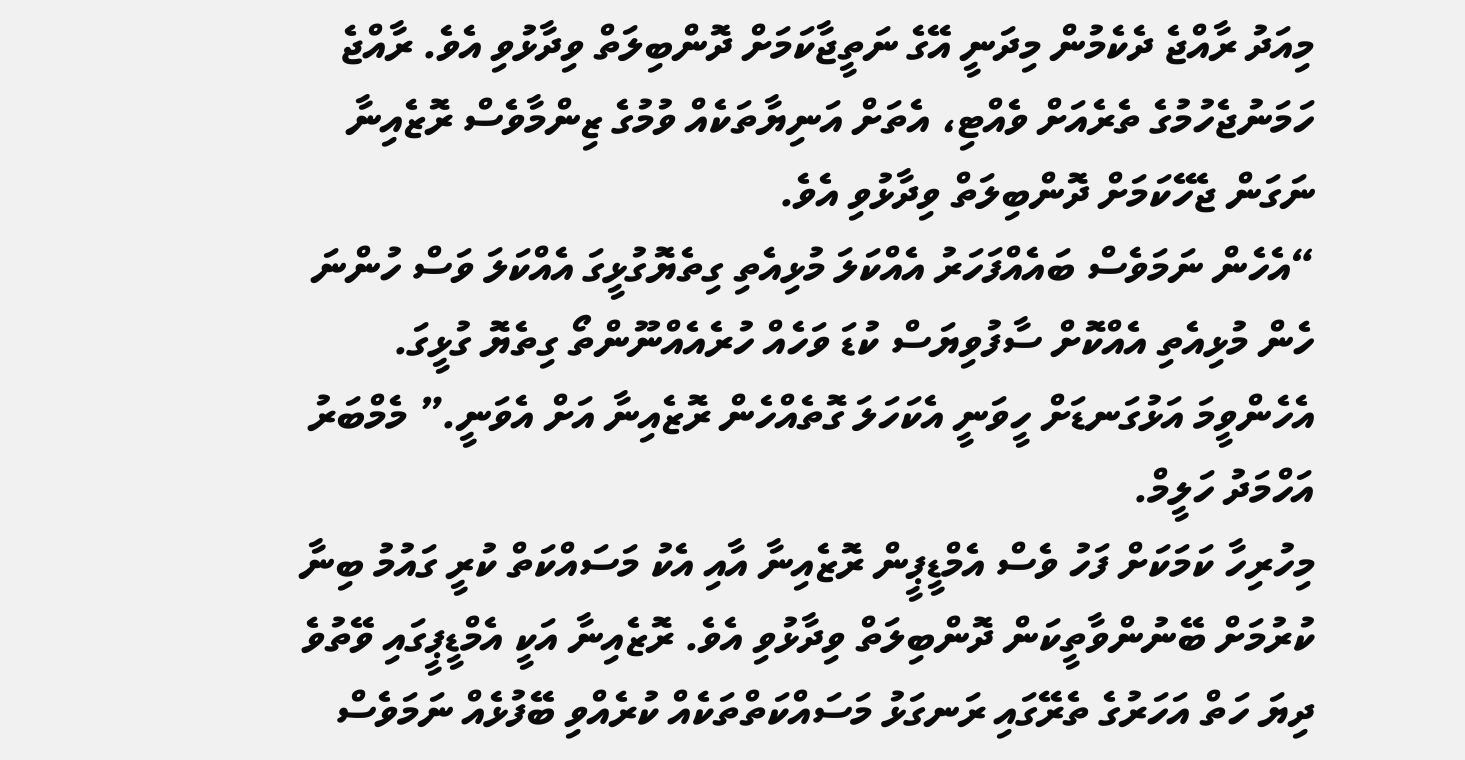މިއަދު ރާއްޖެ ދެކެމުން މިދަނީ އޭގެ ނަތީޖާކަމަށް ދޮންބިލަތް ވިދާޅުވި އެވެ. ރާއްޖެ ހަމަނުޖެހުމުގެ ތެރެއަށް ވެއްޓި، އެތަށް އަނިޔާތަކެއް ވުމުގެ ޒިންމާވެސް ރޮޒެއިނާ ނަގަން ޖެހޭކަމަށް ދޮންބިލަތް ވިދާޅުވި އެވެ.
“އެހެން ނަމަވެސް ބައެއްފަހަރު އެއްކަލަ މުޅިއެތި ގިތެޔޮގުޅީގަ އެއްކަލަ ވަސް ހުންނަ ހެން މުޅިއެތި އެއްކޮށް ސާފުވިޔަސް ކުޑަ ވަހެއް ހުރެއެއްނޫންތޯ ގިތެޔޮ ގުޅީގަ. އެހެންވީމަ އަޅުގަނޑަށް ހީވަނީ އެކަހަލަ ގޮތެއްހެން ރޮޒެއިނާ އަށް އެވަނީ.” މެމްބަރު އަހްމަދު ހަލީމް.
މިހުރިހާ ކަމަކަށް ފަހު ވެސް އެމްޑީޕީން ރޮޒެއިނާ އާއި އެކު މަސައްކަތް ކުރީ ގައުމު ބިނާ ކުރުމަށް ބޭނުންވާތީކަން ދޮންބިލަތް ވިދާޅުވި އެވެ. ރޮޒެއިނާ އަކީ އެމްޑީޕީގައި ވޭތުވެ ދިޔަ ހަތް އަހަރުގެ ތެރޭގައި ރަނގަޅު މަސައްކަތްތަކެއް ކުރެއްވި ބޭފުޅެއް ނަމަވެސް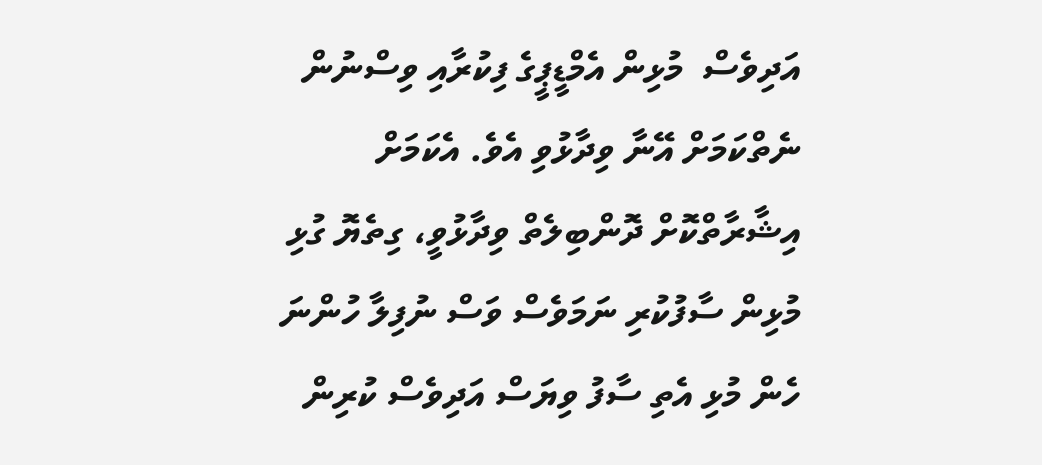އަދިވެސް  މުޅިން އެމްޑީޕީގެ ފިކުރާއި ވިސްނުން ނެތްކަމަށް އޭނާ ވިދާޅުވި އެވެ. އެކަމަށް އިޝާރާތްކޮށް ދޮންބިލެތް ވިދާޅުވީ، ގިތެޔޮ ގުޅި މުޅިން ސާފުކުރި ނަމަވެސް ވަސް ނުފިލާ ހުންނަ ހެން މުޅި އެތި ސާފު ވިޔަސް އަދިވެސް ކުރިން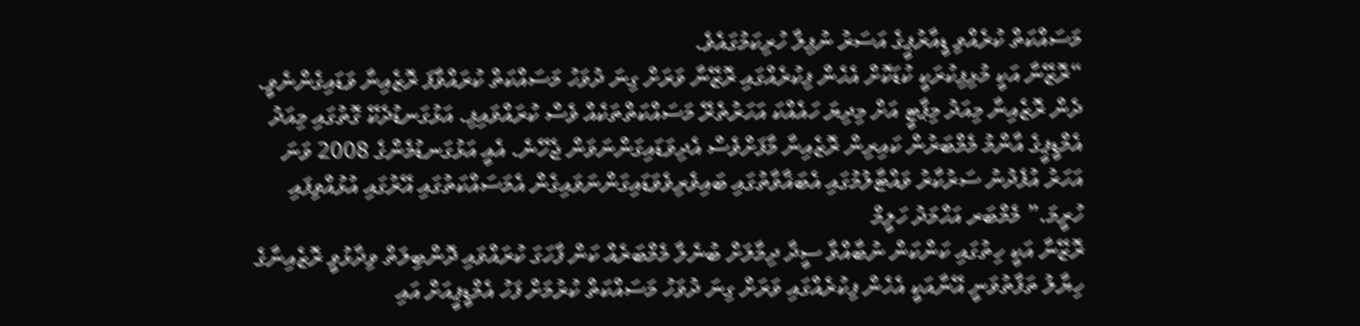މަސައްކަތް ކުރެއްވި ޑީއާރުޕީގެ އަސަރު ނުފިލާ ހުރިކަމުގައެވެ.
“ރޮޒޭނާ އަކީ މުޅިފިކުރަކީ ކުޑަކޮށް އެހެން ފިކުރެއްގައި ރޮޒޭނާ ވަރަށް ގިނަ ދުވަހު މަސައްކަތް ކުރައްވާފަ ރޮޒެއިނާ ވަޑައިގެންނެވީ. ދެން ރޮޒެއިނާ މިއަދު މިޕާޓީ އަށް މިދިޔަ ހައެއްކަ އަހަރުތެރޭ މަސައްކަތްތަކެއް ވެސް ކުރައްވައިފި. އަޅުގަނޑުދެކޭ ގޮތުގައި މިއަދު އެމްޑީޕީގެ އާންމު މެމްބަރުން ކައިރިން ރޮޒެއިނާ މާފަށްވެސް އެދިވަޑައިގަންނަވަން ޖެހޭނެ. އެއީ އަޅުގަނޑުމެންގެ 2008 ވަނަ އަހަރު އުފެދުނު ސަރުކާރު ވައްޓާލުމުގައި އެބަޣާވާތުގައި ބައިވެރިވެވަޑައިގަންނަވައިގެން އެމަސައްކަތުގައި އޭރުގައި އުޅުއްވިފައި ހުރީމަ.” މެމްބަރ އަހްމަދު ހަލީމް
ރޮޒޭނާ އަކީ ހިތުގައި ކަންކަން ނުބާއްވާ ސީދާ ދިމާލަށް ބުނެލާ މެމްބަރެއް ކަން ފާހަގަ ކުރައްވައި ދޮންބިލަތް ވިދާޅުވީ ރޮޒެއިނާގެ ހިޔާލު ތަފާތުވަނީ އޭނާއަކީ އެހެން ފިކުރެއްގައި ވަރަށް ގިނަ ދުވަހު މަސައްކަތް ކުރުމަށް ފަހު އެމްޑީޕީއަށް އައި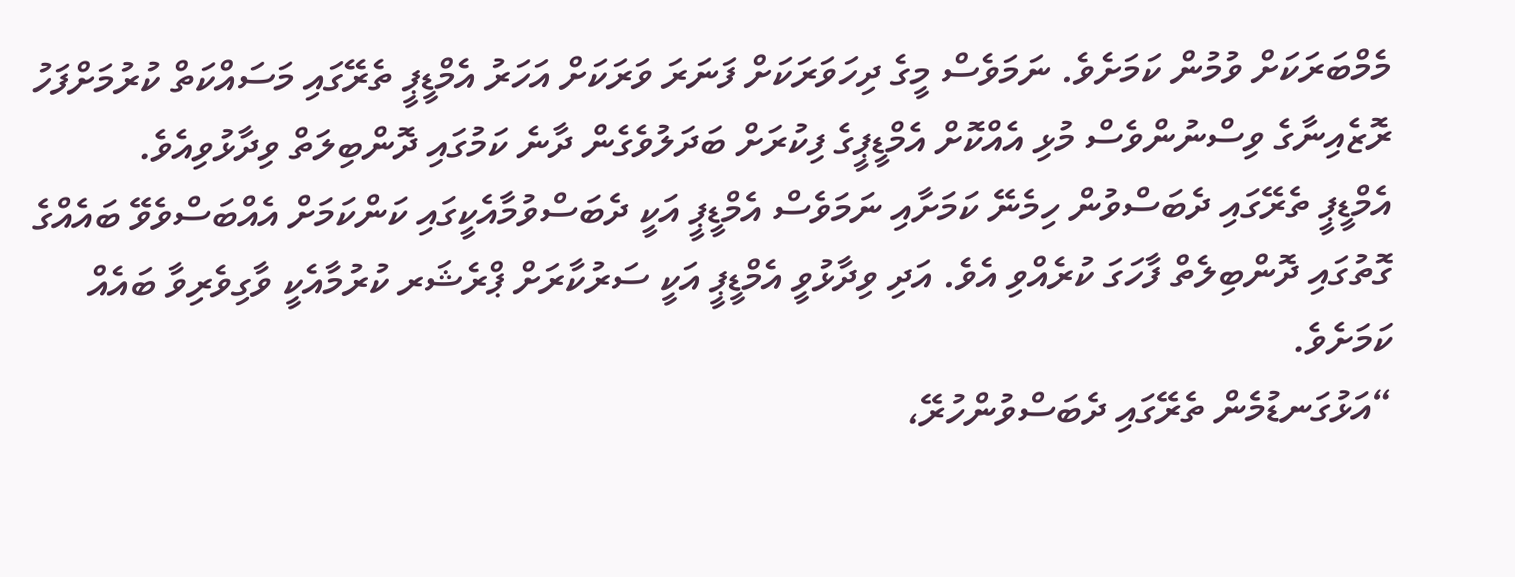މެމްބަރަކަށް ވުމުން ކަމަށެވެ. ނަމަވެސް މީގެ ދިހަވަރަކަށް ފަނަރަ ވަރަކަށް އަހަރު އެމްޑީޕީ ތެރޭގައި މަސައްކަތް ކުރުމަށްފަހު ރޮޒެއިނާގެ ވިސްނުންވެސް މުޅި އެއްކޮށް އެމްޑީޕީގެ ފިކުރަށް ބަދަލުވެގެން ދާނެ ކަމުގައި ދޮންބިލަތް ވިދާޅުވިއެވެ.
އެމްޑީޕީ ތެރޭގައި ދެބަސްވުން ހިމެނޭ ކަމަށާއި ނަމަވެސް އެމްޑީޕީ އަކީ ދެބަސްވުމާއެކީގައި ކަންކަމަށް އެއްބަސްވެވޭ ބައެއްގެ ގޮތުގައި ދޮންބިލެތް ފާހަގަ ކުރެއްވި އެވެ. އަދި ވިދާޅުވީ އެމްޑީޕީ އަކީ ސަރުކާރަށް ޕްރެޝަރ ކުރުމާއެކީ ވާގިވެރިވާ ބައެއް ކަމަށެވެ.
“އަޅުގަނޑުމެން ތެރޭގައި ދެބަސްވުންހުރޭ،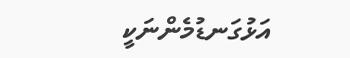އަޅުގަނޑުމެންނަކީ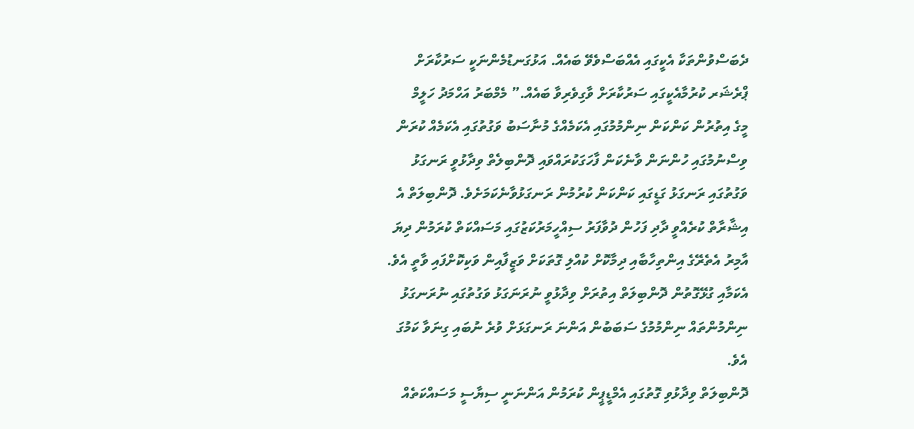ދެބަސްވުންތަކާ އެކީގައި އެއްބަސްވެވޭ ބައެއް. އަޅުގަނޑުމެންނަކީ ސަރުކާރަށް ޕްރެޝަރ ކުރުމާއެކީގައި ސަރުކާރަށް ވާގިވެރިވާ ބައެއް.” މެމްބަރު އަހްމަދު ހަލީމް
މީގެ އިތުރުން ކަންކަން ނިންމުމުގައި އެކަމެއްގެ މުނާސަބު ވަގުތުގައި އެކަމެއް ކުރަން ވިސްނުމުގައި ހުންނަން ވާނެކަން ފާހަގަކުރައްވައި ދޮންބިލެތް ވިދާޅުވީ ރަނގަޅު ވަގުތުގައި ރަނގަޅު ގަޑީގައި ކަންކަން ކުރުމުން ރަނގަޅުވާނެކަމަށެވެ. ދޮންބިލަތް އެ އިޝާރާތް ކުރެއްވީ ދާދި ފަހުން ދުވާފަރު ސިއްހީމަރުކަޒުގައި މަސައްކަތް ކުރަމުން ދިޔަ އާމިރު އެތެރޭގެ އިންތިހާބާއި ދިމާކޮށް ކުއްލި ގޮތަކަށް ވަޒީފާއިން ވަކިކޮށްފައި ވާތީ އެވެ. އެކަމާއި ގުޅޭގޮތުން ދޮންބިލަތް އިތުރަށް ވިދާޅުވީ ނުރަނަގަޅު ވަގުތުގައި ނުރަނގަޅު ނިންމުންތައް ނިންމުމުގެ ސަބަބުން އަންނަ ރަނގަޅަށް ވުރެ ނުބައި ގިނަވާ ކަމުގަ އެވެ.
ދޮންބިލަތް ވިދާޅުވި ގޮތުގައި އެމްޑީޕީން ކުރަމުން އަންނަނީ ސިޔާސީ މަސައްކަތެއް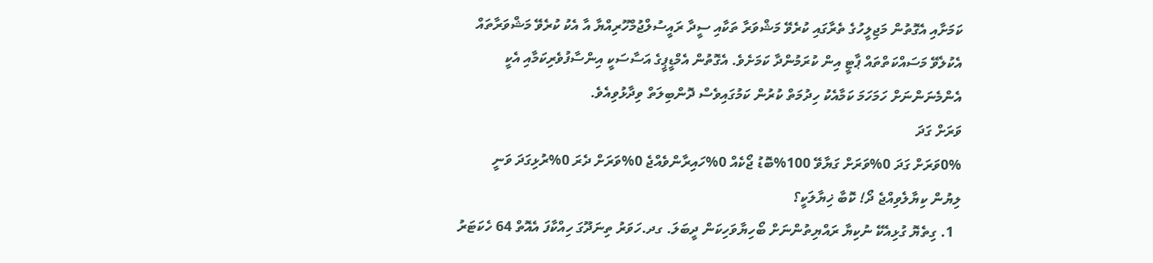ކަމަށާއި އެގޮތުން މަޖިލީހުގެ ތެރާގައި ކުރެވޭ މަޝްވަރާ ތަކާއި ސީދާ ރައީސުލްޖުމްހޫރިއްޔާ އާ އެކު ކުރެވޭ މަޝްވަރާތައް އެކުލެވޭ މަސައްކަތްތައް ޕާޓީ އިން ކުރަމުންދާ ކަމަށެވެ. އެގޮތުން އެމްޑީޕީގެ އަސާސަކީ އިންސާފުވެރިކަމާއި އެކީ އެންމެނަންނަށް ހަމަހަމަ ކަމާއެކު ހިދުމަތް ކުރުން ކަމުގައިވެސް ދޮންބިލަތް ވިދާޅުވިއެވެ.
ވަރަށް ގަދަ
0%ވަރަށް ގަދަ 0%ވަރަށް ގަޔާވޭ 100%ބޮޑު ޖޯކެއް 0%ހައިރާންވެއްޖެ 0%ވަރަށް ދެރަ 0%ރުޅިގަދަ ވަނީ
ލިޔުން ކިޔާލެވިއްޖެ ދޯ! ކޮބާ ޚިޔާލަކީ؟
  1. ގިތެޔޮ ގުޅިއެކޭ ނުކިޔާ ރައްޔިތުންނަށް ބޯހިޔާވަހިކަން ދީބަލަ. ގދ.ހަވަރު ތިނަދޫގަ ހިއްކާފަ އެއޮތް 64 ހެކަޓަރު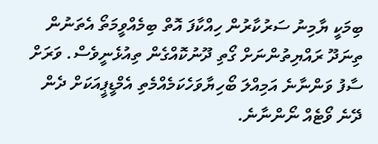ބިމަކީ ޔާމިނު ސަރުކާރުން ހިއްކާފަ އޮތް ބިމެއްވީމަތޯ އެތަނުން ތިނަދޫ ރައްޔިތުންނަށް ގޯތި ދޫނުކޮއްގެން ތިއުޅެނީވެސް. ވަރަށް ސާފު ވަންނާނެ އަމިއްލަ ބޯހިޔާވަހެކަމެއްމެތި އެމްޑީޕީއަކަށް ދެން ދޭނެ ވޯޓެއް ނޯންނާނެ.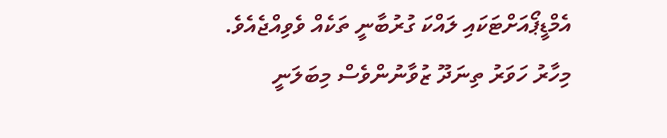އެމްޑީޕޯއަށްޓަކައި ލައްކަ ގުރުބާނީ ތަކެއް ވެވިއްޖެއެވެ. މިހާރު ހަވަރު ތިނަދޫ ޒުވާނުންވެސް މިބަލަނީ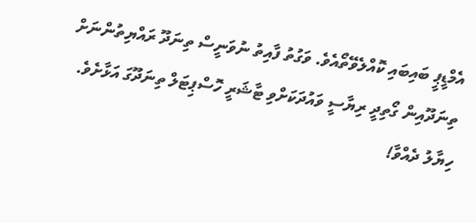އެމްޑީޕީ ބައިބައި ކޮއްލެވޭތޯއެވެ. ވަގުތު ފާއިތު ނުވަނީސް ތިނަދޫ ރައްޔިތުންނަށް ތިނަދޫއިން ގޯތިދީ ރިޔާސީ ވައުދަކަށްވި ޓާޝަރީ ހޮސްޕިޓަލް ތިނަދޫގަ އަޅާށެވެ.
ހިޔާލު ދެއްވާ!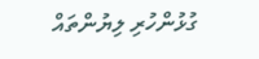ގުޅުންހުރި ލިޔުންތައް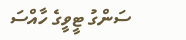ސަންގު ޓީވީގެ ހާއްސަ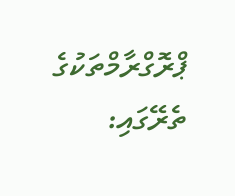ޕްރޮގްރާމްތަކުގެ ތެރޭގައި: